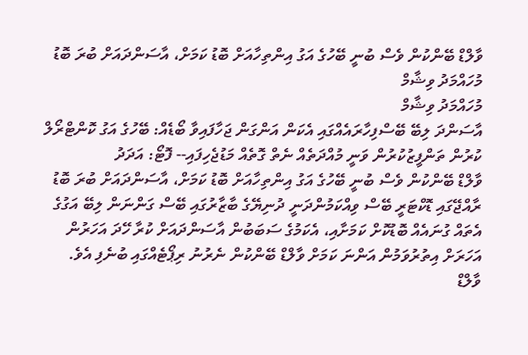ވާލްޑް ބޭންކުން ވެސް ބުނީ ބޭހުގެ އަގު އިންތިހާއަށް ބޮޑު ކަމަށް، އާސަންދައަށް ބުރަ ބޮޑު
މުހައްމަދު ވިޝާމް
މުހައްމަދު ވިޝާމް
އާސަންދަ ލިބޭ ބޭސްފިހާރައެއްގައި އެކަން އަންގަން ޖަހާފައިވާ ބޯޑެއް: ބޭހުގެ އަގު ކޮންޓްރޯލް ކުރުން ތަންފީޒުކުރުން ވަނީ މުއްދަތެއް ނެތް ގޮތެއް މަޑުޖެހިފައި-- ފޮޓޯ: އަދަދު
ވާލްޑް ބޭންކުން ވެސް ބުނީ ބޭހުގެ އަގު އިންތިހާއަށް ބޮޑު ކަމަށް، އާސަންދައަށް ބުރަ ބޮޑު
ރާއްޖޭގައި ޑޮކްޓަރީ ބޭސް ވިއްކަމުންދަނީ ދުނިޔޭގެ ބާޒާރުގައި ބޭސް ގަންނަން ލިބޭ އަގުގެ އެތައް ގުނައެއް ބޮޑުކޮށް ކަމަށާއި، އެކަމުގެ ސަބަބުން އާސަންދައަށް ކުރާ ހޭދަ އަހަރުން އަހަރަށް އިތުރުވަމުން އަންނަ ކަމަށް ވާލްޑް ބޭންކުން ނެރުނު ރިޕޯޓެއްގައި ބުނެފި އެވެ.
ވާލްޑް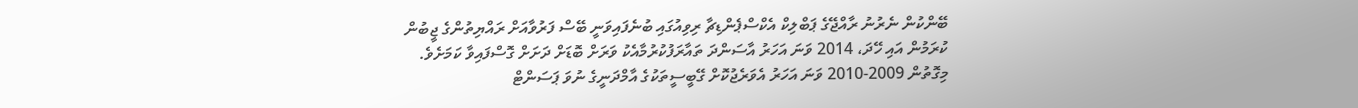ބޭންކުން ނެރުނު ރާއްޖޭގެ ޕަބްލިކް އެކްސްޕެންޑިޗާ ރިވިއުގައި ބުނެފައިވަނީ ބޭސް ފަރުވާއަށް ރައްޔިތުންގެ ޖީބުން ކުރަމުން އައި ހޭދަ، 2014 ވަނަ އަހަރު އާސަންދަ ތައާރަފުކުރުމާއެކު ވަރަށް ބޮޑަށް ދަށަށް ގޮސްފައިވާ ކަމަށެވެ.
މިގޮތުން 2009-2010 ވަނަ އަހަރު އެވަރެޖުކޮށް ގޭބީސީތަކުގެ އާމްދަނީގެ ނުވަ ޕަސަންޓް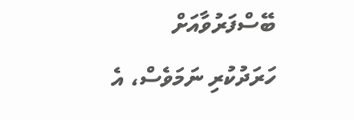ބޭސްފަރުވާއަށް ހަރަދުކުރި ނަމަވެސް، އެ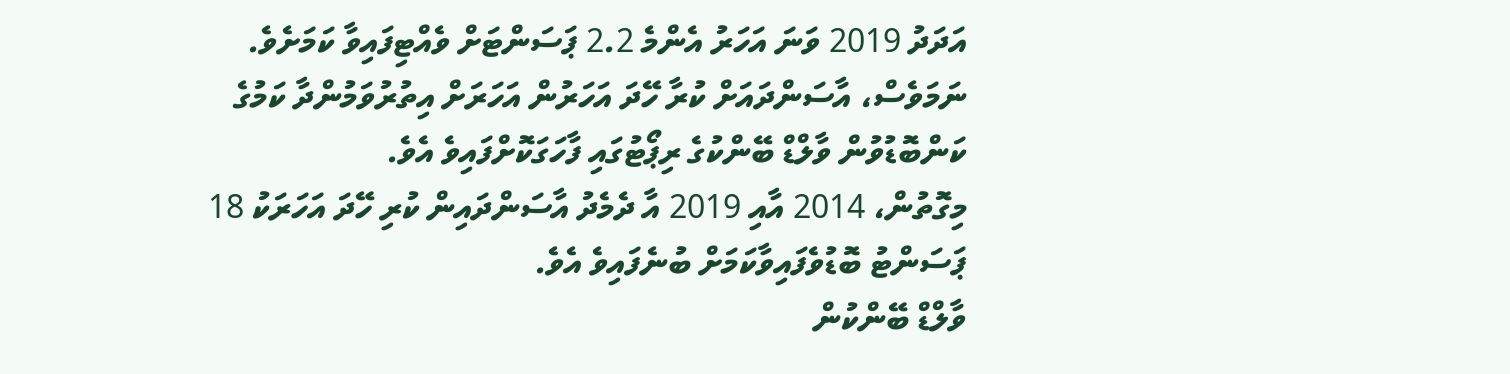އަދަދު 2019 ވަނަ އަހަރު އެންމެ 2.2 ޕަސަންޓަށް ވެއްޓިފައިވާ ކަމަށެވެ.
ނަމަވެސް، އާސަންދައަށް ކުރާ ހޭދަ އަހަރުން އަހަރަށް އިތުރުވަމުންދާ ކަމުގެ ކަންބޮޑުވުން ވާލްޑް ބޭންކުގެ ރިޕޯޓުގައި ފާހަގަކޮށްފައިވެ އެވެ.
މިގޮތުން، 2014 އާއި 2019 އާ ދެމެދު އާސަންދައިން ކުރި ހޭދަ އަހަރަކު 18 ޕަސަންޓު ބޮޑުވެފައިވާކަމަށް ބުނެފައިވެ އެވެ.
ވާލްޑް ބޭންކުން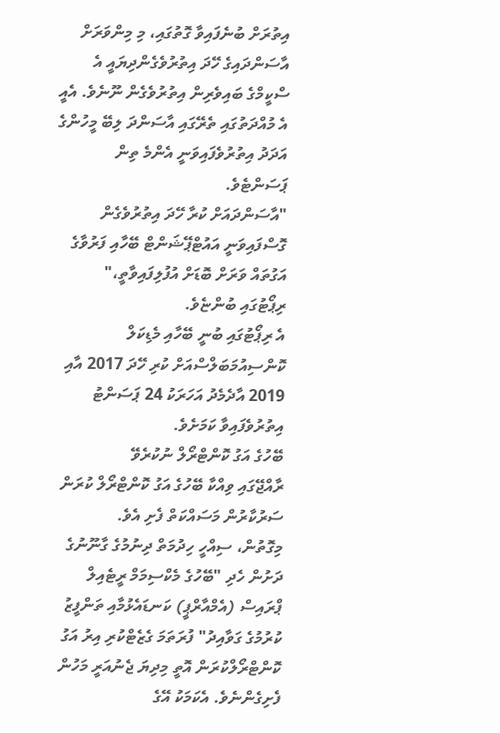އިތުރަށް ބުނެފައިވާ ގޮތުގައި، މި މިންވަރަށް އާސަންދައިގެ ހޭދަ އިތުރުވެގެންދިޔައީ އެ ސްކީމްގެ ބައިވެރިން އިތުރުވެގެން ނޫނެވެ. އެއީ އެ މުއްދަތުގައި ތެރޭގައި އާސަންދަ ލިބޭ މީހުންގެ އަދަދު އިތުރުވެފައިވަނީ އެންމެ ތިން ޕަސަންޓެވެ.
"އާސަންދައަށް ކުރާ ހޭދަ އިތުރުވެގެން ގޮސްފައިވަނީ އައުޓްޕޭޝަންޓް ބޭހާއި ފަރުވާގެ އަގުތައް ވަރަށް ބޮޑަށް އުފުލިފައިވާތީ،" ރިޕޯޓުގައި ބުންޏެވެ.
އެ ރިޕޯޓުގައި ބުނީ ބޭހާއި މެޑިކަލް ކޮންސިއުމަބަލްސްއަށް ކުރި ހޭދަ 2017 އާއި 2019 އާދެމެދު އަހަރަކު 24 ޕަސަންޓު އިތުރުވެފައިވާ ކަމަށެވެ.
ބޭހުގެ އަގު ކޮންޓްރޯލް ނުކުރެވޭ
ރާއްޖޭގައި ވިއްކާ ބޭހުގެ އަގު ކޮންޓްރޯލް ކުރަން ސަރުކާރުން މަސައްކަތް ފެށި އެވެ.
މިގޮތުން، ސިއްހީ ހިދުމަތް ދިނުމުގެ ގާނޫނުގެ ދަށުން ހެދި "ބޭހުގެ މެކްސިމަމް ރީޓެއިލް ޕްރައިސް (އެމްއާރްޕީ) ކަނޑައެޅުމާއި ތަންފީޒު ކުރުމުގެ ގަވާއިދު" ފުރަތަމަ ގެޒެޓްކުރި އިރު އަގު ކޮންޓްރޯލްކުރަން އޮތީ މިދިޔަ ޖެނުއަރީ މަހުން ފެށިގެންނެވެ. އެކަމަކު އޭގެ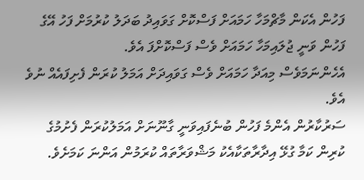ފަހުން އެކަން މާޗްމަހާ ހަމައަށް ފަސްކޮށް ގަވައިދު ބަދަލު ކުރުމަށް ފަހު އޭގެ ފަހުން ވަނީ ޖުލައިމަހާ ހަމައަށް ވެސް ފަސްކޮށްފަ އެވެ.
އެހެންނަމަވެސް މިއަދާ ހަމައަށް ވެސް ގަވައިދަށް އަމަލު ކުރަން ފެށިފައެއް ނުވެ އެވެ.
ސަރުކާރުން އެންމެ ފަހުން ބުނެފައިވަނީ ގާނޫނަށް އަމަލުކުރަން ފެށުމުގެ ކުރިން ކަމާ ގުޅޭ އިދާރާތަކާއެކު މަޝްވަރާތައް ކުރަމުން އަންނަ ކަމަށެވެ.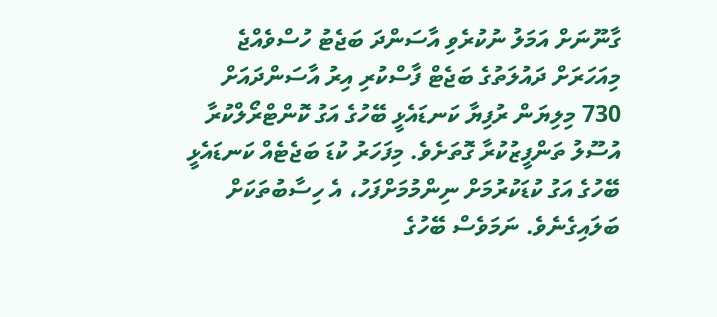ގާނޫނަށް އަމަލު ނުކުރެވި އާސަންދަ ބަޖެޓު ހުސްވެއްޖެ
މިއަހަރަށް ދައުލަތުގެ ބަޖެޓް ފާސްކުރި އިރު އާސަންދައަށް 730 މިލިޔަން ރުފިޔާ ކަނޑައެޅީ ބޭހުގެ އަގު ކޮންޓްރޯލްކުރާ އުސޫލު ތަންފީޒުކުރާ ގޮތަށެވެ. މިފަހަރު ކުޑަ ބަޖެޓެއް ކަނޑައެޅީ ބޭހުގެ އަގު ކުޑަކުރުމަށް ނިންމުމަށްފަހު، އެ ހިސާބުތަކަށް ބަލައިގެނެވެ. ނަމަވެސް ބޭހުގެ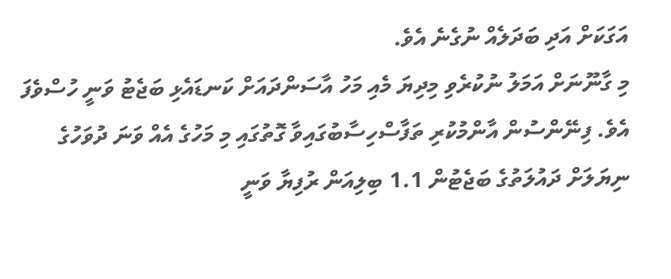އަގަކަށް އަދި ބަދަލެއް ނުގެނެ އެވެ.
މި ގާނޫނަށް އަމަލު ނުކުރެވި މިދިޔަ މެއި މަހު އާސަންދައަށް ކަނޑައެޅި ބަޖެޓު ވަނީ ހުސްވެފަ އެވެ. ފިނޭންސުން އާންމުކުރި ތަފާސްހިސާބުގައިވާ ގޮތުގައި މި މަހުގެ އެއް ވަނަ ދުވަހުގެ ނިޔަލަށް ދައުލަތުގެ ބަޖެޓުން 1.1 ބިލިއަން ރުފިޔާ ވަނީ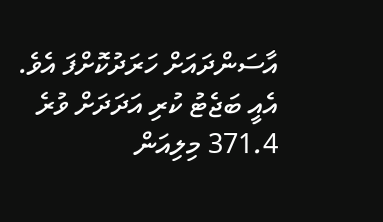އާސަންދައަށް ހަރަދުކޮށްފަ އެވެ.
އެއީ ބަޖެޓު ކުރި އަދަދަށް ވުރެ 371.4 މިލިއަން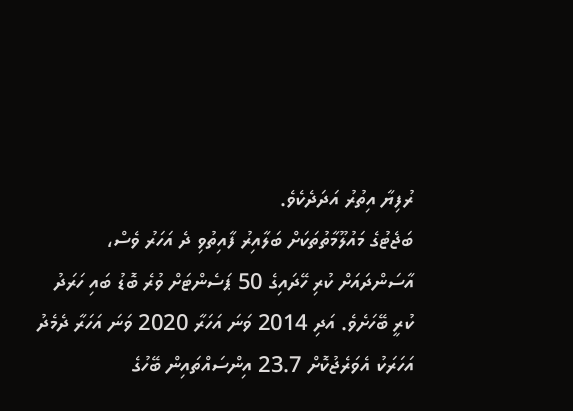ރުފިޔާ އިތުރު އަދަދެކެވެ.
ބަޖެޓުގެ މައުލޫމާތުތަކަށް ބަލާއިރު ފާއިތުވި ދެ އަހަރު ވެސް، އާސަންދައަށް ކުރި ހޭދައިގެ 50 ޕަސެންޓަށް ވުރެ ބޮޑު ބައި ހަރަދު ކުރީ ބޭހަށެވެ. އަދި 2014 ވަނަ އަހަރާ 2020 ވަނަ އަހަރާ ދެމެދު އަހަރަކު އެވަރެޖުކޮށް 23.7 އިންސައްތައިން ބޭހުގެ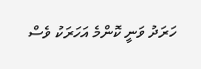ހަރަދު ވަނީ ކޮންމެ އަހަރަކު ވެސް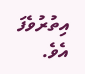އިތުރުވެފަ އެވެ.